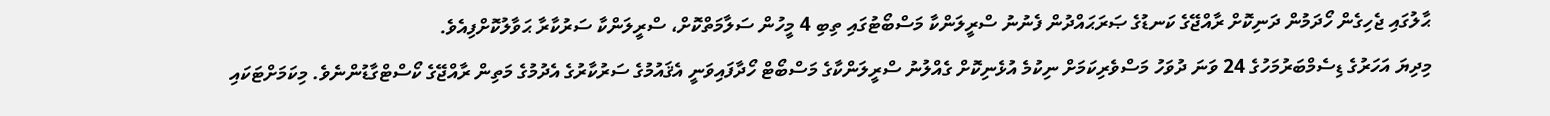ޙާލުގައި ޖެހިގެން ހޯދަމުން ދަނިކޮށް ރާއްޖޭގެ ކަނޑުގެ ޞަރަޙައްދުން ފެނުނު ސްރީލަންކާ މަސްބޯޓުގައި ތިބި 4 މީހުން ސަލާމަތްކޮށް، ސްރީލަންކާ ސަރުކާރާ ޙަވާލުކޮށްފިއެވެ.
މިދިޔަ އަހަރުގެ ޑިސެމްބަރުމަހުގެ 24 ވަނަ ދުވަހު މަސްވެރިކަމަށް ނިކުމެ އުޅެނިކޮށް ގެއްލުނު ސްރީލަންކާގެ މަސްބޯޓް ހޯދާފައިވަނީ އެޤައުމުގެ ސަރުކާރުގެ އެދުމުގެ މަތިން ރާއްޖޭގެ ކޯސްޓްގާޑުންނެވެ. މިކަމަށްޓަކައި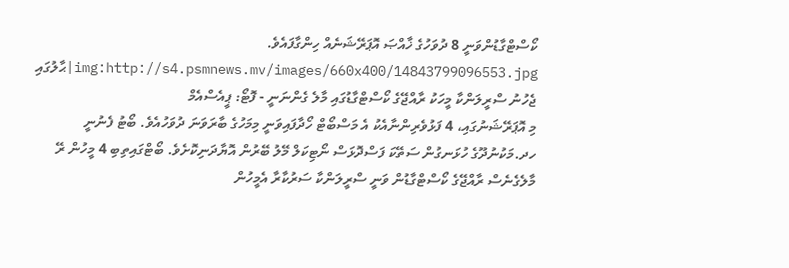ކޯސްޓްގާޑުންވަނީ 8 ދުވަހުގެ ޚާއްޞަ އޮޕަރޭޝަނެއް ހިންގާފައެވެ.
img:http://s4.psmnews.mv/images/660x400/14843799096553.jpg|ޙާލުގައި ޖެހުނު ސްރީލަންކާ މީހަކު ރާއްޖޭގެ ކޯސްޓްގާޑުގައި މާލެ ގެންނަނީ - ފޮޓޯ: ޕީއެސްއެމް
މި އޮޕަރޭޝަނުގައި، 4 ފަޅުވެރިންނާއެކު އެ މަސްބޯޓް ހޯދާފައިވަނީ މިމަހުގެ ބާރަވަނަ ދުވަހުއެވެ. ބޯޓު ފެނުނީ ހދ.މަކުނުދޫގެ ހުޅަނގުން ސަތޭކަ ފަސްދޮޅަސް ނޯޓިކަލް މޭލު ބޭރުން އޮޔާދަނިކޮށެވެ. ބޯޓްގައިތިބި 4 މީހުން ރޭ މާލެގެނެސް ރާއްޖޭގެ ކޯސްޓްގާޑުން ވަނީ ސްރީލަންކާ ސަރުކާރާ އެމީހުން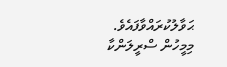ޙަވާލުކުރައްވާފައެވެ. މިމީހުން ސްރީލަންކާ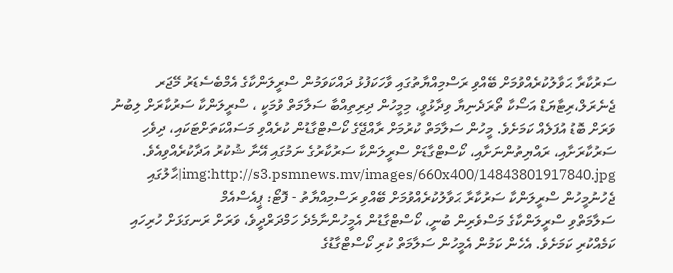ސަރުކާރާ ޙަވާލުކުރެއްވުމަށް ބޭއްވި ރަސްމިއްޔާތުގައި ވާހަކަފުޅު ދައްކަވަމުން ސްރީލަންކާގެ އެމްބެސެޑަރު މޭޖަރ ޖެނެރަލް،ރިޓާޔަޑް އަސޯކާ ތޯރަދެނިޔާ ވިދާޅުވީ، މިމީހުން ދިރިތިއްބާ ސަލާމަތް ވުމަކީ ، ސްރީލަންކާ ސަރުކާރަށް ލިބުނު ވަރަށް ބޮޑު އުފަލެއް ކަމަށެވެ. މީހުން ސަލާމަތް ކުރުމަށް ރާއްޖޭގެ ކޯސްޓްގާޑުން ކުރެއްވި މަސައްކަތަށްޓަކައި، ދިވެހި ސަރުކާރަށާއި، ރައްޔިތުންނަށާއި، ކޯސްޓްގާޑަށް ސްރީލަންކާ ސަރުކާރުގެ ނަމުގައި އޭނާ ޝުކުރު އަދާކުރެއްވިއެވެ.
img:http://s3.psmnews.mv/images/660x400/14843801917840.jpg|ޙާލުގައި ޖެހުނުމީހުން ސްރީލަންކާ ސަރުކާރާ ޙަވާލުކުރެއްވުމަށް ބޭއްވި ރަސްމިއްޔާތު - ފޮޓޯ: ޕީއެސްއެމް
ސަލާމަތްވި ސްރީލަންކާގެ މަސްވެރިން ބުނީ، ކޯސްޓްގާޑުން އެމީހުންނާމެދެ ހަމްދަރްދީވެ، ވަރަށް ރަނގަޅަށް ހުރިހައި ކަމެއްކުރި ކަމަށެވެ. އެހެން ކަމުން އެމީހުން ސަލާމަތް ކުރި ކޯސްޓްގާޑުގެ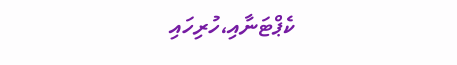ކެޕްޓަނާއި،ހުރިހައި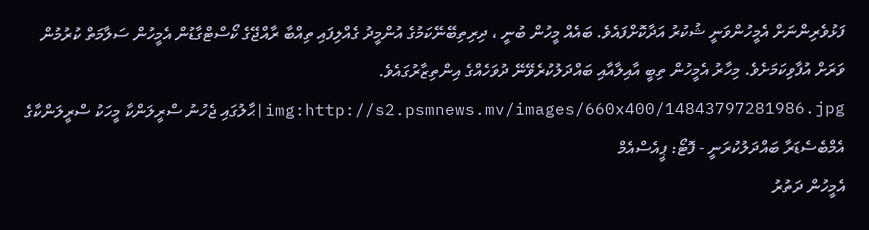ފަޅުވެރިންނަށް އެމީހުންވަނީ ޝުކުރު އަދާކޮށްފައެވެ. ބައެއް މީހުން ބުނީ ، ދިރިތިބޭނޭކަމުގެ އުންމީދު ގެއްލިފައި ތިއްބާ ރާއްޖޭގެ ކޯސްޓްގާޑުން އެމީހުން ސަލާމަތް ކުރުމުން ވަރަށް އުފާވިކަމަށެވެ. މިހާރު އެމީހުން ތިބީ އާއިލާއާއި ބައްދަލުކުރެވޭނޭ ދުވަހެއްގެ އިންތިޒާރުގައެވެ.
img:http://s2.psmnews.mv/images/660x400/14843797281986.jpg|ޙާލުގައި ޖެހުނު ސްރީލަންކާ މީހަކު ސްރީލަންކާގެ އެމްބެސެޑަރާ ބައްދަލުކުރަނީ - ފޮޓޯ: ޕީއެސްއެމް
އެމީހުން ދަތުރު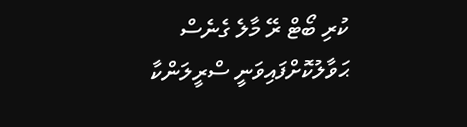ކުރި ބޯޓް ރޭ މާލެ ގެނެސް ޙަވާލުކޮށްފައިވަނީ ސްރީލަންކާ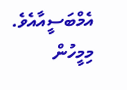އެމްބަސީއާއެވެ. މިމީހުން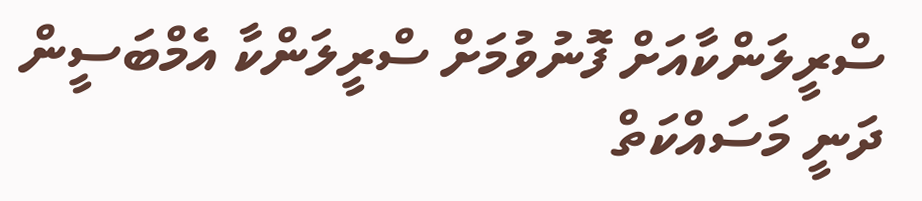ސްރީލަންކާއަށް ފޮނުވުމަށް ސްރީލަންކާ އެމްބަސީން ދަނީ މަސައްކަތް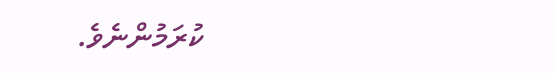ކުރަމުންނެވެ.